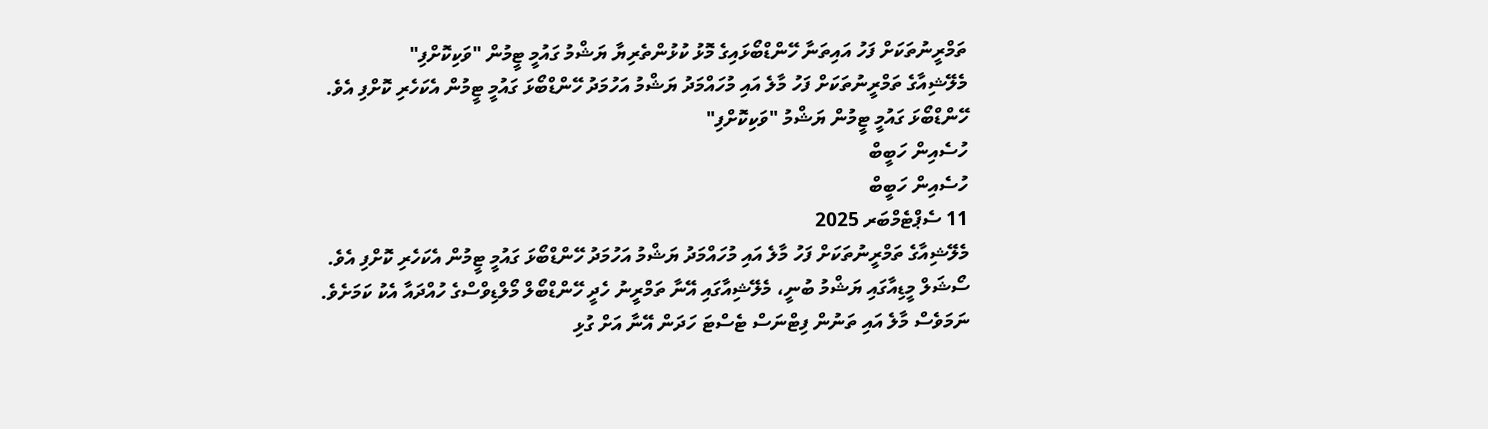ތަމްރީނުތަކަށް ފަހު އައިތަނާ ހޭންޑްބޯޅައިގެ މޮޅު ކުޅުންތެރިޔާ ޔަޝްމު ގައުމީ ޓީމުން "ވަކިކޮށްފި"
މެލޭޝިއާގެ ތަމްރީނުތަކަށް ފަހު މާލެ އައި މުހައްމަދު ޔަޝްމު އަހުމަދު ހޭންޑްބޯޅަ ގައުމީ ޓީމުން އެކަހެރި ކޮށްފި އެވެ.
ހޭންޑްބޯޅަ ގައުމީ ޓީމުން ޔަޝްމު "ވަކިކޮށްފި"
ހުސެއިން ހަބީބް
ހުސެއިން ހަބީބް
11 ސެޕްޓެމްބަރ 2025
މެލޭޝިއާގެ ތަމްރީނުތަކަށް ފަހު މާލެ އައި މުހައްމަދު ޔަޝްމު އަހުމަދު ހޭންޑްބޯޅަ ގައުމީ ޓީމުން އެކަހެރި ކޮށްފި އެވެ.
ސޯޝަލް މީޑިއާގައި ޔަޝްމު ބުނީ، މެލޭޝިއާގައި އޭނާ ތަމްރީނު ހެދީ ހޭންޑްބޯލް މޯލްޑިވްސްގެ ހުއްދައާ އެކު ކަމަށެވެ. ނަމަވެސް މާލެ އައި ތަނުން ފިޓްނަސް ޓެސްޓަ ހަދަން އޭނާ އަށް ގުޅި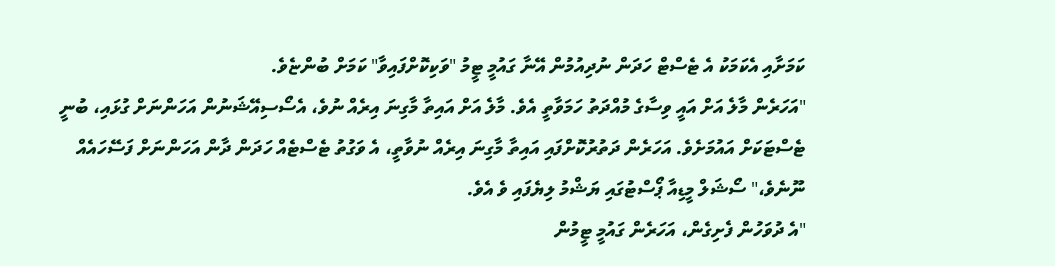ކަމަށާއި އެކަމަކު އެ ޓެސްޓް ހަދަން ނުދިއުމުން އޭނާ ގައުމީ ޓީމު "ވަކިކޮށްފައިވާ" ކަމަށް ބުންޏެވެ.
"އަހަރެން މާލެ އަށް އައީ ވިސާގެ މުއްދަތު ހަމަވާތީ އެވެ. މާލެ އަށް އައިތާ މާގިނަ އިރެއް ނުވެ، އެސޯސިއޭޝަނުން އަހަންނަށް ގުޅައި، ބުނީ ޓެސްޓަކަށް އައުމަށެވެ. އަހަރެން ދަތުރުކޮށްފައި އައިތާ މާގިނަ އިރެއް ނުވާތީ، އެ ވަގުތު ޓެސްޓެއް ހަދަން ދާން އަހަންނަށް ފަސޭހައެއް ނޫނެވެ،" ސޯޝަލް މީޑިއާ ޕޯސްޓުގައި ޔަޝްމު ލިޔެފައި ވެ އެވެ.
"އެ ދުވަހުން ފެށިގެން، އަހަރެން ގައުމީ ޓީމުން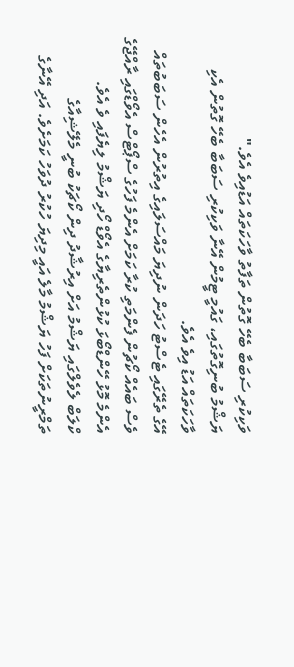ވަކިކުރި ސަބަބާ ބެހޭ ގޮތުން ތަފާތު ވާހަކަތައް އަޑުއިވެ އެވެ."
ޔަޝްމު ބުނިގޮތުގައި، ގައުމީ ޓީމުން އޭނާ ވަކިކުރި ސަބަބާ ބެހޭ ގޮތުން އެކި ވާހަކަތައް އަޑު އިވެ އެވެ.
އޭގެ ތެރޭގައި ޓެސްޓު ހަދަން ނުދިޔަ މައްސަލައިގެ އިތުރުން އެހެން ސަބަބުތައް ވެސް ބައެއް ކޯޗުން ފެންމަތި ކުރާ ކަމަށް އެންމެ ފަހުގެ ސްޕޯޓްސް އެވޯޑްގައި ރާއްޖޭގެ އެންމެ މޮޅު ހޭންޑްބޯޅަ ކުޅުންތެރިޔާގެ އެވޯޑް ހޯދި ޔަޝްމު ލިޔެފައި ވެ އެވެ.
ކްލަބް ލެވެލްގައި ޔަޝްމު އަށް އިރުޝާދު ދިން ކޯޗަކު ބުނީ މެލޭޝިއާގެ ތަމްރީނުތަކަށް ފަހު ޔަޝްމު މާލެ އައީ މިދިޔަ ހުކުރު ދުވަހު ކަމަށެވެ. އަދި އޭނާގެ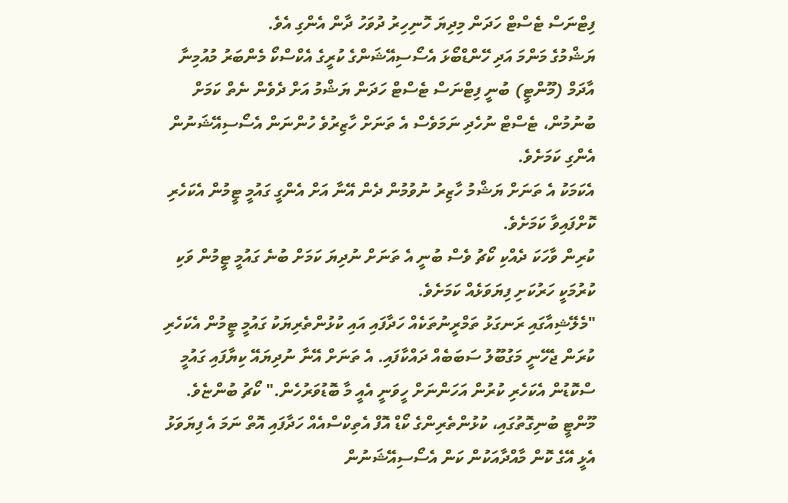ފިޓްނަސް ޓެސްޓް ހަދަން މިދިޔަ ހޮނިހިރު ދުވަހު ދާން އެންގި އެވެ.
ޔަޝްމުގެ މަންމަ އަދި ހޭންޑްބޯޅަ އެސޯސިއޭޝަންގެ ކުރީގެ އެކްސްކޯ މެންބަރު މުއުމިނާ އާދަމް (މޫންޓީ) ބުނީ ފިޓްނަސް ޓެސްޓް ހަދަން ޔަޝްމު އަށް ދެވެން ނެތް ކަމަށް ބުނުމުން، ޓެސްޓް ނުހެދި ނަމަވެސް އެ ތަނަށް ހާޒިރުވެ ހުންނަން އެސޯސިއޭޝަނުން އެންގި ކަމަށެވެ.
އެކަމަކު އެ ތަނަށް ޔަޝްމު ހާޒިރު ނުވުމުން ދެން އޭނާ އަށް އެންގީ ގައުމީ ޓީމުން އެކަހެރި ކޮށްފައިވާ ކަމަށެވެ.
ކުރިން ވާހަކަ ދެއްކި ކޯޗު ވެސް ބުނީ އެ ތަނަށް ނުދިޔަ ކަމަށް ބުނެ ގައުމީ ޓީމުން ވަކި ކުރުމަކީ ހަރުކަށި ފިޔަވަޅެއް ކަމަށެވެ.
"މެލޭޝިއާގައި ރަނގަޅު ތަމްރީނުތަކެއް ހަދާފައި އައި ކުޅުންތެރިޔަކު ގައުމީ ޓީމުން އެކަހެރި ކުރަން ޖެހޭނީ މަގުބޫލު ސަބަބެއް ދައްކާފައި. އެ ތަނަށް އޭނާ ނުދިޔައޭ ކިޔާފައި ގައުމީ ސްކޮޑުން އެކަހެރި ކުރުން އަހަންނަށް ހީވަނީ އެއީ މާ ބޮޑުވަރުހެން." ކޯޗު ބުންޏެވެ.
މޫންޓީ ބުނިގޮތުގައި، ކުޅުންތެރިންގެ ކޯޑް އޮފް އެތިކްސްއެއް ހަދާފައި އޮތް ނަމަ އެ ފިޔަވަޅު އެޅީ އޭގެ ކޮން މާއްދާއަކުން ކަން އެސޯސިއޭޝަނުން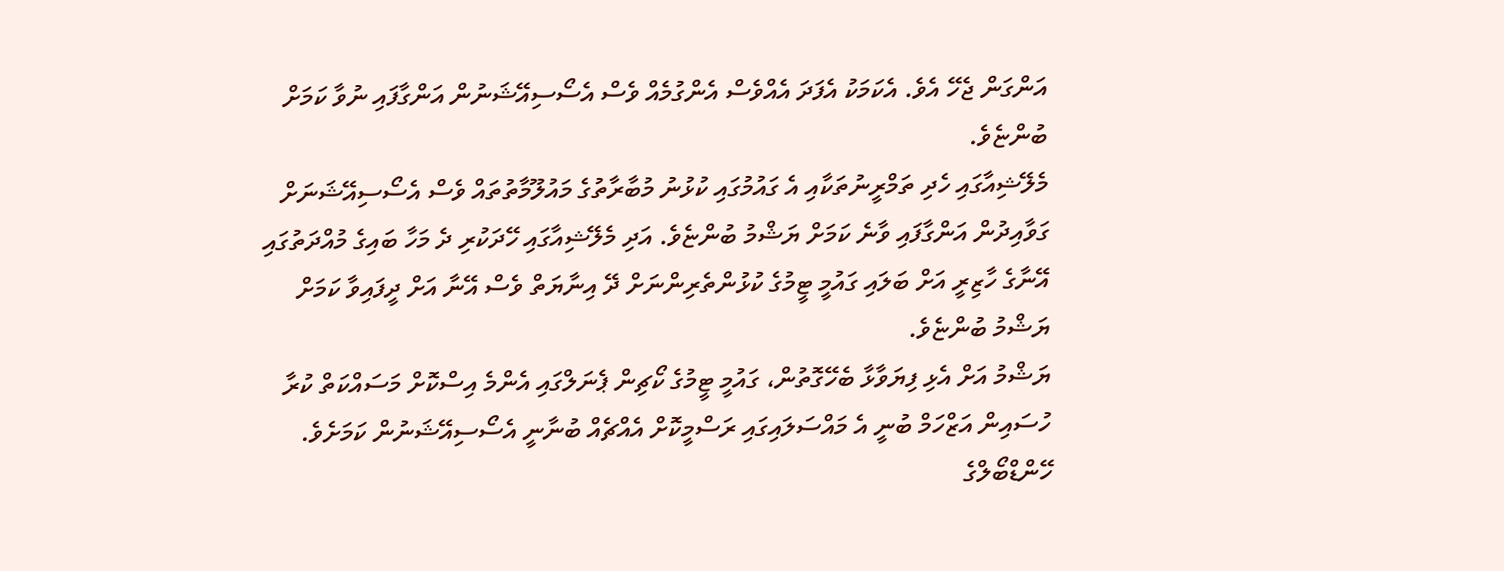އަންގަން ޖެހޭ އެވެ. އެކަމަކު އެފަދަ އެއްވެސް އެންގުމެއް ވެސް އެސޯސިއޭޝަނުން އަންގާފައި ނުވާ ކަމަށް ބުންޏެވެ.
މެލޭޝިއާގައި ހެދި ތަމްރީނުތަކާއި އެ ގައުމުގައި ކުޅުނު މުބާރާތުގެ މައުލޫމާތުތައް ވެސް އެސޯސިއޭޝަނަށް ގަވާއިދުން އަންގާފައި ވާނެ ކަމަށް ޔަޝްމު ބުންޏެވެ. އަދި މެލޭޝިއާގައި ހޭދަކުރި ދެ މަހާ ބައިގެ މުއްދަތުގައި އޭނާގެ ހާޒިރީ އަށް ބަލައި ގައުމީ ޓީމުގެ ކުޅުންތެރިންނަށް ދޭ އިނާޔަތް ވެސް އޭނާ އަށް ދީފައިވާ ކަމަށް ޔަޝްމު ބުންޏެވެ.
ޔަޝްމު އަށް އެޅި ފިޔަވާޅާ ބެހޭގޮތުން، ގައުމީ ޓީމުގެ ކޯޗިން ޕެނަލްގައި އެންމެ އިސްކޮށް މަސައްކަތް ކުރާ ހުސައިން އަޒްހަމް ބުނީ އެ މައްސަލައިގައި ރަސްމީކޮށް އެއްޗެއް ބުނާނީ އެސޯސިއޭޝަނުން ކަމަށެވެ.
ހޭންޑްބޯލްގެ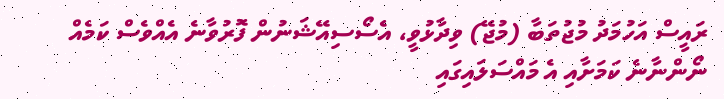ރައީސް އަހުމަދު މުޖުތަބާ (މުޖޭ) ވިދާޅުވީ، އެސޯސިއޭޝަނުން ފޮރުވާނެ އެއްވެސް ކަމެއް ނޯންނާނެ ކަމަށާއި އެ މައްސަލައިގައި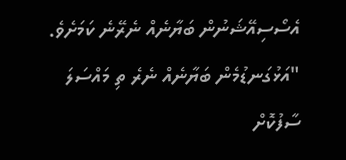އެސޯސިއޭޝަނުން ބަޔާނެއް ނެރޭނެ ކަމަށެވެ.
"އަޅުގަނޑުމެން ބަޔާނެއް ނެރެ ތި މައްސަލަ ސާފުކޮށް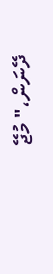ދޭނަން،" މުޖޭ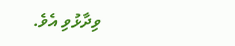ވިދާޅުވި އެވެ.